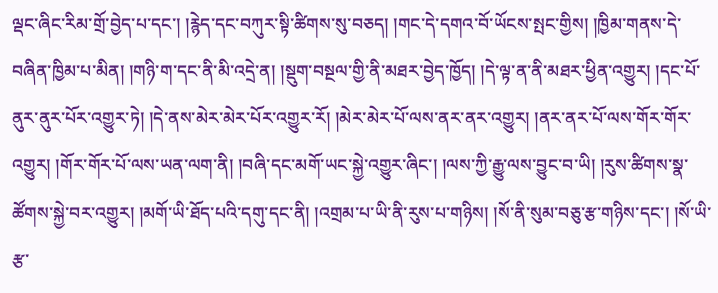ལྡང་ཞིང་རིམ་གྲོ་བྱེད་པ་དང་། །རྙེད་དང་བཀུར་སྟི་ཚིགས་སུ་བཅད། །གང་དེ་དགའ་བོ་ཡོངས་སྤང་གྱིས། །ཁྱིམ་གནས་དེ་བཞིན་ཁྱིམ་པ་མིན། །གཉི་ག་དང་ནི་མི་འདྲེ་ན། །སྡུག་བསྔལ་གྱི་ནི་མཐར་བྱེད་ཁྱོད། །དེ་ལྟ་ན་ནི་མཐར་ཕྱིན་འགྱུར། །དང་པོ་ནུར་ནུར་པོར་འགྱུར་ཏེ། །དེ་ནས་མེར་མེར་པོར་འགྱུར་རོ། །མེར་མེར་པོ་ལས་ནར་ནར་འགྱུར། །ནར་ནར་པོ་ལས་གོར་གོར་འགྱུར། །གོར་གོར་པོ་ལས་ཡན་ལག་ནི། །བཞི་དང་མགོ་ཡང་སྐྱེ་འགྱུར་ཞིང་། །ལས་ཀྱི་རྒྱུ་ལས་བྱུང་བ་ཡི། །རུས་ཚིགས་སྣ་ཚོགས་སྐྱེ་བར་འགྱུར། །མགོ་ཡི་ཐོད་པའི་དགུ་དང་ནི། །འགྲམ་པ་ཡི་ནི་རུས་པ་གཉིས། །སོ་ནི་སུམ་བཅུ་རྩ་གཉིས་དང་། །སོ་ཡི་རྩ་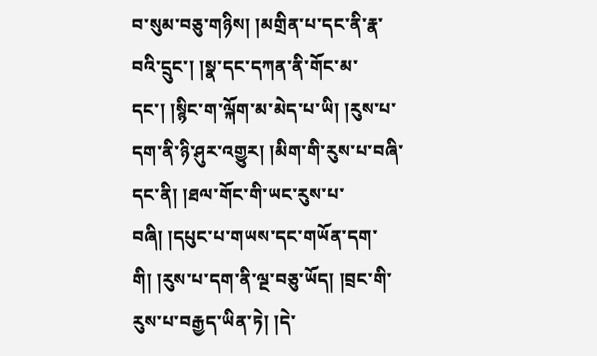བ་སུམ་བཅུ་གཉིས། །མགྲིན་པ་དང་ནི་རྣ་བའི་དྲུང་། །སྣ་དང་དཀན་ནི་གོང་མ་དང་། །སྙིང་ག་ལྐོག་མ་མེད་པ་ཡི། །རུས་པ་དག་ནི་ཉི་ཤུར་འགྱུར། །མིག་གི་རུས་པ་བཞི་དང་ནི། །ཐལ་གོང་གི་ཡང་རུས་པ་བཞི། །དཔུང་པ་གཡས་དང་གཡོན་དག་གི། །རུས་པ་དག་ནི་ལྔ་བཅུ་ཡོད། །བྲང་གི་རུས་པ་བརྒྱད་ཡིན་ཏེ། །དེ་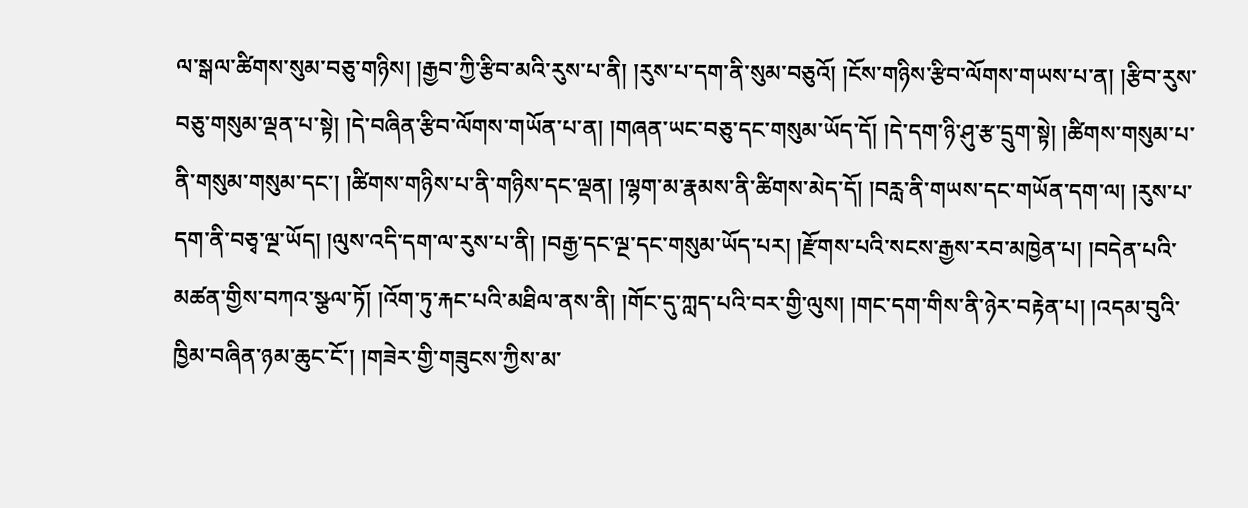ལ་སྒལ་ཚིགས་སུམ་བཅུ་གཉིས། །རྒྱབ་ཀྱི་རྩིབ་མའི་རུས་པ་ནི། །རུས་པ་དག་ནི་སུམ་བཅུའོ། །ངོས་གཉིས་རྩིབ་ལོགས་གཡས་པ་ན། །རྩིབ་རུས་བཅུ་གསུམ་ལྡན་པ་སྟེ། །དེ་བཞིན་རྩིབ་ལོགས་གཡོན་པ་ན། །གཞན་ཡང་བཅུ་དང་གསུམ་ཡོད་དོ། །དེ་དག་ཉི་ཤུ་རྩ་དྲུག་སྟེ། །ཚིགས་གསུམ་པ་ནི་གསུམ་གསུམ་དང་། །ཚིགས་གཉིས་པ་ནི་གཉིས་དང་ལྡན། །ལྷག་མ་རྣམས་ནི་ཚིགས་མེད་དོ། །བརླ་ནི་གཡས་དང་གཡོན་དག་ལ། །རུས་པ་དག་ནི་བཅྭ་ལྔ་ཡོད། །ལུས་འདི་དག་ལ་རུས་པ་ནི། །བརྒྱ་དང་ལྔ་དང་གསུམ་ཡོད་པར། །རྫོགས་པའི་སངས་རྒྱས་རབ་མཁྱེན་པ། །བདེན་པའི་མཚན་གྱིས་བཀའ་སྩལ་ཏོ། །འོག་ཏུ་རྐང་པའི་མཐིལ་ནས་ནི། །གོང་དུ་ཀླད་པའི་བར་གྱི་ལུས། །གང་དག་གིས་ནི་ཉེར་བརྟེན་པ། །འདམ་བུའི་ཁྱིམ་བཞིན་ཉམ་ཆུང་ངོ་། །གཟེར་གྱི་གཟུངས་ཀྱིས་མ་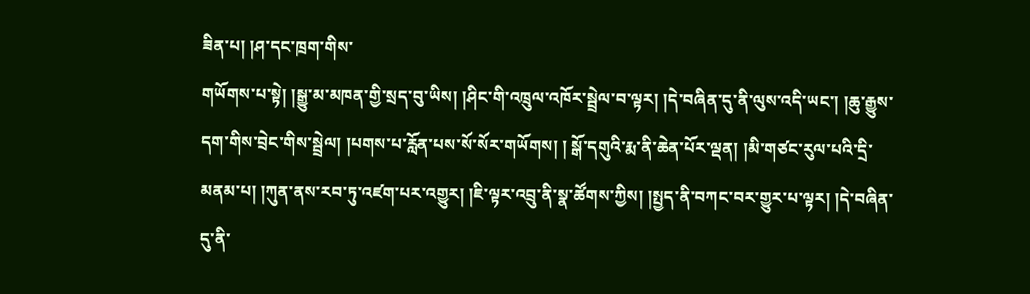ཟིན་པ། །ཤ་དང་ཁྲག་གིས་
གཡོགས་པ་སྟེ། །སྒྱུ་མ་མཁན་གྱི་སྲད་བུ་ཡིས། །ཤིང་གི་འཁྲུལ་འཁོར་སྦྲེལ་བ་ལྟར། །དེ་བཞིན་དུ་ནི་ལུས་འདི་ཡང་། །ཆུ་རྒྱུས་དག་གིས་བྲེང་གིས་སྦྲེལ། །པགས་པ་རློན་པས་སོ་སོར་གཡོགས། ། སྒོ་དགུའི་རྨ་ནི་ཆེན་པོར་ལྡན། །མི་གཙང་རུལ་པའི་དྲི་མནམ་པ། །ཀུན་ནས་རབ་ཏུ་འཛག་པར་འགྱུར། །ཇི་ལྟར་འབྲུ་ནི་སྣ་ཚོགས་ཀྱིས། །སྤྱད་ནི་བཀང་བར་གྱུར་པ་ལྟར། །དེ་བཞིན་དུ་ནི་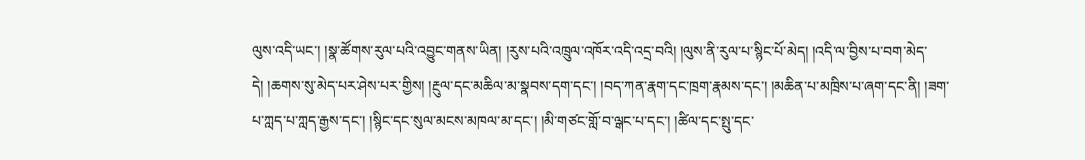ལུས་འདི་ཡང་། །སྣ་ཚོགས་རུལ་པའི་འབྱུང་གནས་ཡིན། །རུས་པའི་འཁྲུལ་འཁོར་འདི་འདྲ་བའི། །ལུས་ནི་རུལ་པ་སྙིང་པོ་མེད། །འདི་ལ་བྱིས་པ་བག་མེད་དེ། །ཆགས་སུ་མེད་པར་ཤེས་པར་གྱིས། །རྔུལ་དང་མཆིལ་མ་སྣབས་དག་དང་། །བད་ཀན་རྣག་དང་ཁྲག་རྣམས་དང་། །མཆིན་པ་མཁྲིས་པ་ཞག་དང་ནི། །ཟག་པ་ཀླད་པ་ཀླད་རྒྱས་དང་། །སྙིང་དང་སུལ་མངས་མཁལ་མ་དང་། །མི་གཙང་གློ་བ་ལྒང་པ་དང་། །ཚིལ་དང་སྤུ་དང་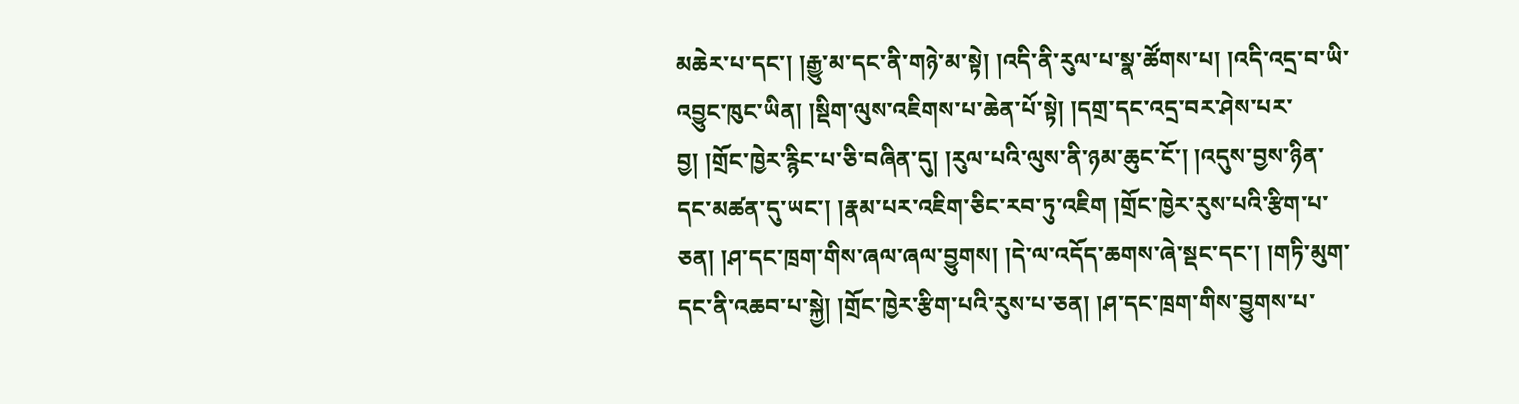མཆེར་པ་དང་། །རྒྱུ་མ་དང་ནི་གཉེ་མ་སྟེ། །འདི་ནི་རུལ་པ་སྣ་ཚོགས་པ། །འདི་འདྲ་བ་ཡི་འབྱུང་ཁུང་ཡིན། །སྡིག་ལུས་འཇིགས་པ་ཆེན་པོ་སྟེ། །དགྲ་དང་འདྲ་བར་ཤེས་པར་བྱ། །གྲོང་ཁྱེར་རྙིང་པ་ཅི་བཞིན་དུ། །རུལ་པའི་ལུས་ནི་ཉམ་ཆུང་ངོ་། །འདུས་བྱས་ཉིན་དང་མཚན་དུ་ཡང་། །རྣམ་པར་འཇིག་ཅིང་རབ་ཏུ་འཇིག །གྲོང་ཁྱེར་རུས་པའི་རྩིག་པ་ཅན། །ཤ་དང་ཁྲག་གིས་ཞལ་ཞལ་བྱུགས། །དེ་ལ་འདོད་ཆགས་ཞེ་སྡང་དང་། །གཏི་མུག་དང་ནི་འཆབ་པ་སྐྱེ། །གྲོང་ཁྱེར་རྩིག་པའི་རུས་པ་ཅན། །ཤ་དང་ཁྲག་གིས་བྱུགས་པ་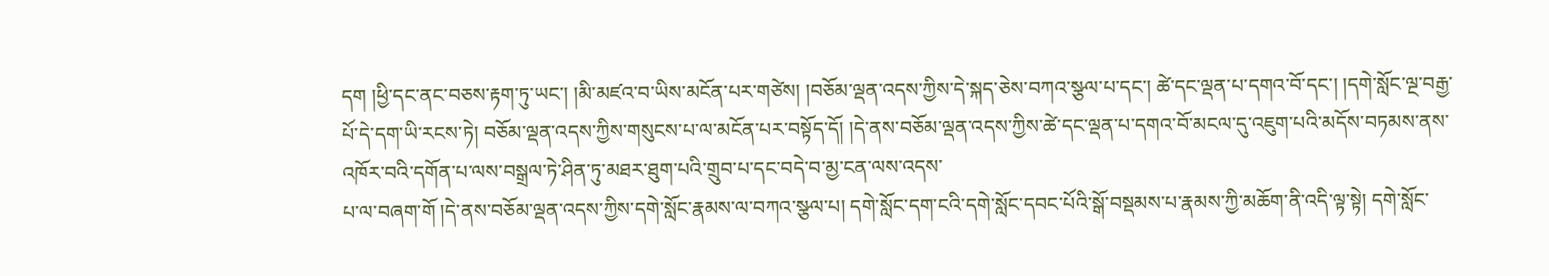དག །ཕྱི་དང་ནང་བཅས་རྟག་ཏུ་ཡང་། །མི་མཛའ་བ་ཡིས་མངོན་པར་གཙེས། །བཅོམ་ལྡན་འདས་ཀྱིས་དེ་སྐད་ཅེས་བཀའ་སྩལ་པ་དང་། ཚེ་དང་ལྡན་པ་དགའ་བོ་དང་། །དགེ་སློང་ལྔ་བརྒྱ་པོ་དེ་དག་ཡི་རངས་ཏེ། བཅོམ་ལྡན་འདས་ཀྱིས་གསུངས་པ་ལ་མངོན་པར་བསྟོད་དོ། །དེ་ནས་བཅོམ་ལྡན་འདས་ཀྱིས་ཚེ་དང་ལྡན་པ་དགའ་བོ་མངལ་དུ་འཇུག་པའི་མདོས་བཏམས་ནས་འཁོར་བའི་དགོན་པ་ལས་བསྒྲལ་ཏེ་ཤིན་ཏུ་མཐར་ཐུག་པའི་གྲུབ་པ་དང་བདེ་བ་མྱ་ངན་ལས་འདས་
པ་ལ་བཞག་གོ །དེ་ནས་བཅོམ་ལྡན་འདས་ཀྱིས་དགེ་སློང་རྣམས་ལ་བཀའ་སྩལ་པ། དགེ་སློང་དག་ངའི་དགེ་སློང་དབང་པོའི་སྒོ་བསྡམས་པ་རྣམས་ཀྱི་མཆོག་ནི་འདི་ལྟ་སྟེ། དགེ་སློང་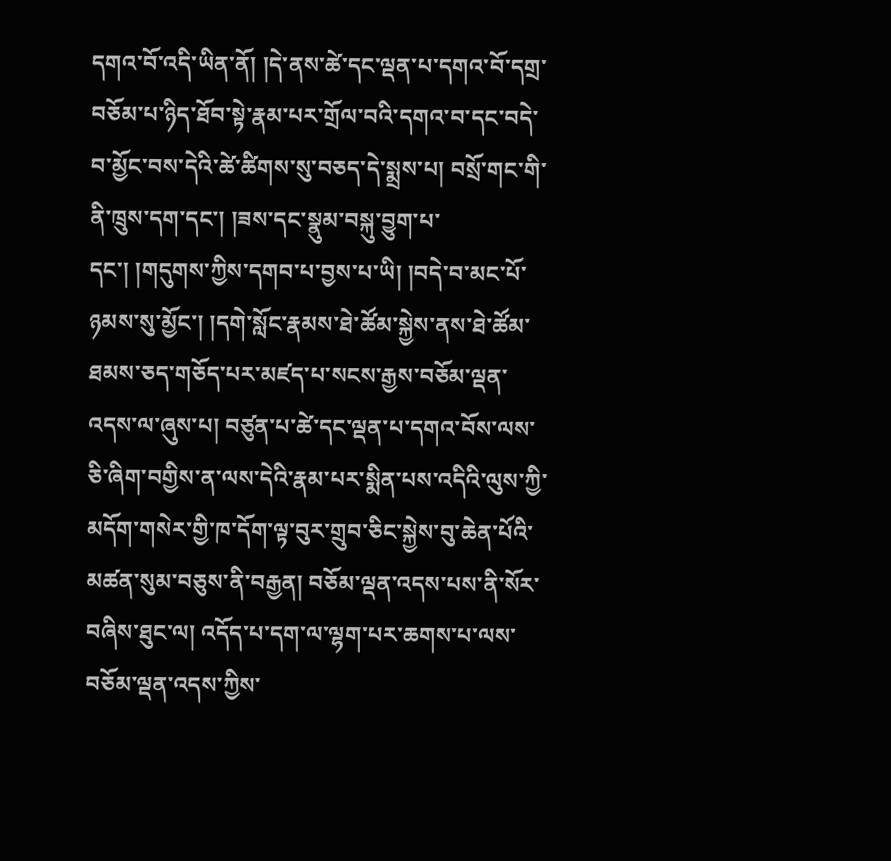དགའ་བོ་འདི་ཡིན་ནོ། །དེ་ནས་ཚེ་དང་ལྡན་པ་དགའ་བོ་དགྲ་བཅོམ་པ་ཉིད་ཐོབ་སྟེ་རྣམ་པར་གྲོལ་བའི་དགའ་བ་དང་བདེ་བ་མྱོང་བས་དེའི་ཚེ་ཚིགས་སུ་བཅད་དེ་སྨྲས་པ། བསྲོ་གང་གི་ནི་ཁྲུས་དག་དང་། །ཟས་དང་སྣུམ་བསྐུ་བྱུག་པ་དང་། །གདུགས་ཀྱིས་དགབ་པ་བྱས་པ་ཡི། །བདེ་བ་མང་པོ་ཉམས་སུ་མྱོང་། །དགེ་སློང་རྣམས་ཐེ་ཚོམ་སྐྱེས་ནས་ཐེ་ཚོམ་ཐམས་ཅད་གཅོད་པར་མཛད་པ་སངས་རྒྱས་བཅོམ་ལྡན་འདས་ལ་ཞུས་པ། བཙུན་པ་ཚེ་དང་ལྡན་པ་དགའ་བོས་ལས་ཅི་ཞིག་བགྱིས་ན་ལས་དེའི་རྣམ་པར་སྨིན་པས་འདིའི་ལུས་ཀྱི་མདོག་གསེར་གྱི་ཁ་དོག་ལྟ་བུར་གྲུབ་ཅིང་སྐྱེས་བུ་ཆེན་པོའི་མཚན་སུམ་བཅུས་ནི་བརྒྱན། བཅོམ་ལྡན་འདས་པས་ནི་སོར་བཞིས་ཐུང་ལ། འདོད་པ་དག་ལ་ལྷག་པར་ཆགས་པ་ལས་བཅོམ་ལྡན་འདས་ཀྱིས་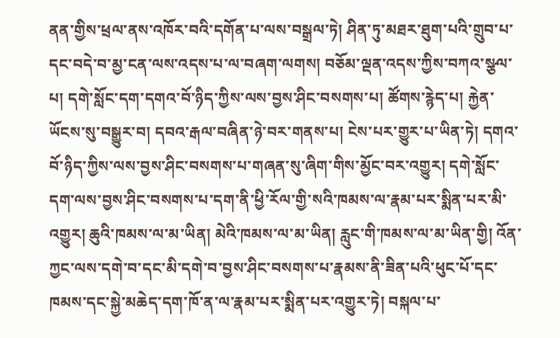ནན་གྱིས་ཕྲལ་ནས་འཁོར་བའི་དགོན་པ་ལས་བསྒྲལ་ཏེ། ཤིན་ཏུ་མཐར་ཐུག་པའི་གྲུབ་པ་དང་བདེ་བ་མྱ་ངན་ལས་འདས་པ་ལ་བཞག་ལགས། བཅོམ་ལྡན་འདས་ཀྱིས་བཀའ་སྩལ་པ། དགེ་སློང་དག་དགའ་བོ་ཉིད་ཀྱིས་ལས་བྱས་ཤིང་བསགས་པ། ཚོགས་རྙེད་པ། རྐྱེན་ཡོངས་སུ་བསྒྱུར་བ། དབའ་རྒལ་བཞིན་ཉེ་བར་གནས་པ། ངེས་པར་གྱུར་པ་ཡིན་ཏེ། དགའ་བོ་ཉིད་ཀྱིས་ལས་བྱས་ཤིང་བསགས་པ་གཞན་སུ་ཞིག་གིས་མྱོང་བར་འགྱུར། དགེ་སློང་དག་ལས་བྱས་ཤིང་བསགས་པ་དག་ནི་ཕྱི་རོལ་གྱི་སའི་ཁམས་ལ་རྣམ་པར་སྨིན་པར་མི་འགྱུར། ཆུའི་ཁམས་ལ་མ་ཡིན། མེའི་ཁམས་ལ་མ་ཡིན། རླུང་གི་ཁམས་ལ་མ་ཡིན་གྱི། འོན་ཀྱང་ལས་དགེ་བ་དང་མི་དགེ་བ་བྱས་ཤིང་བསགས་པ་རྣམས་ནི་ཟིན་པའི་ཕུང་པོ་དང་ཁམས་དང་སྐྱེ་མཆེད་དག་ཁོ་ན་ལ་རྣམ་པར་སྨིན་པར་འགྱུར་ཏེ། བསྐལ་པ་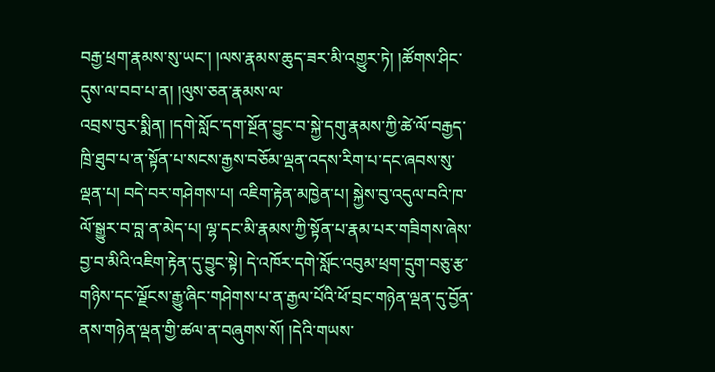བརྒྱ་ཕྲག་རྣམས་སུ་ཡང་། །ལས་རྣམས་ཆུད་ཟར་མི་འགྱུར་ཏེ། །ཚོགས་ཤིང་དུས་ལ་བབ་པ་ན། །ལུས་ཅན་རྣམས་ལ་
འབྲས་བུར་སྨིན། །དགེ་སློང་དག་སྔོན་བྱུང་བ་སྐྱེ་དགུ་རྣམས་ཀྱི་ཚེ་ལོ་བརྒྱད་ཁྲི་ཐུབ་པ་ན་སྟོན་པ་སངས་རྒྱས་བཅོམ་ལྡན་འདས་རིག་པ་དང་ཞབས་སུ་ལྡན་པ། བདེ་བར་གཤེགས་པ། འཇིག་རྟེན་མཁྱེན་པ། སྐྱེས་བུ་འདུལ་བའི་ཁ་ལོ་སྒྱུར་བ་བླ་ན་མེད་པ། ལྷ་དང་མི་རྣམས་ཀྱི་སྟོན་པ་རྣམ་པར་གཟིགས་ཞེས་བྱ་བ་མིའི་འཇིག་རྟེན་དུ་བྱུང་སྟེ། དེ་འཁོར་དགེ་སློང་འབུམ་ཕྲག་དྲུག་བཅུ་རྩ་གཉིས་དང་ལྗོངས་རྒྱུ་ཞིང་གཤེགས་པ་ན་རྒྱལ་པོའི་ཕོ་བྲང་གཉེན་ལྡན་དུ་བྱོན་ནས་གཉེན་ལྡན་གྱི་ཚལ་ན་བཞུགས་སོ། །དེའི་གཡས་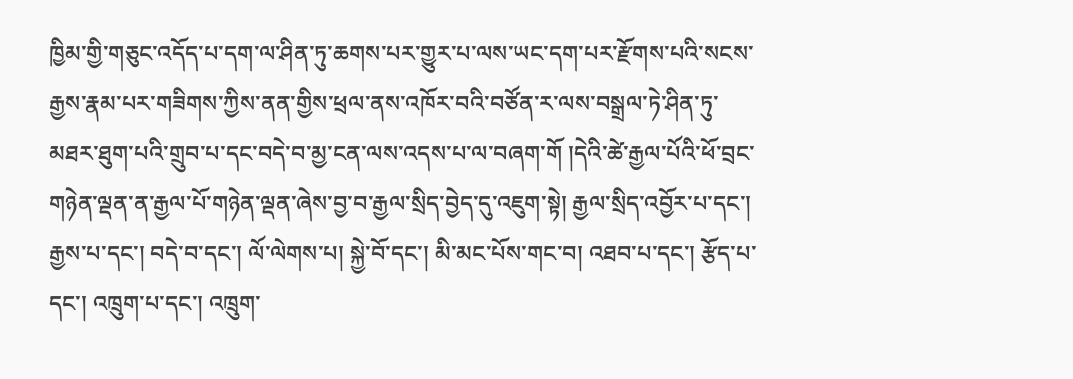ཁྱིམ་གྱི་གཅུང་འདོད་པ་དག་ལ་ཤིན་ཏུ་ཆགས་པར་གྱུར་པ་ལས་ཡང་དག་པར་རྫོགས་པའི་སངས་རྒྱས་རྣམ་པར་གཟིགས་ཀྱིས་ནན་གྱིས་ཕྲལ་ནས་འཁོར་བའི་བཙོན་ར་ལས་བསྒྲལ་ཏེ་ཤིན་ཏུ་མཐར་ཐུག་པའི་གྲུབ་པ་དང་བདེ་བ་མྱ་ངན་ལས་འདས་པ་ལ་བཞག་གོ །དེའི་ཚེ་རྒྱལ་པོའི་ཕོ་བྲང་གཉེན་ལྡན་ན་རྒྱལ་པོ་གཉེན་ལྡན་ཞེས་བྱ་བ་རྒྱལ་སྲིད་བྱེད་དུ་འཇུག་སྟེ། རྒྱལ་སྲིད་འབྱོར་པ་དང་། རྒྱས་པ་དང་། བདེ་བ་དང་། ལོ་ལེགས་པ། སྐྱེ་བོ་དང་། མི་མང་པོས་གང་བ། འཐབ་པ་དང་། རྩོད་པ་དང་། འཁྲུག་པ་དང་། འཁྲུག་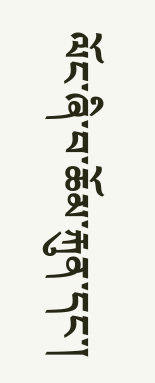ལོང་ཞི་བ་ཆོམ་རྐུན་དང་།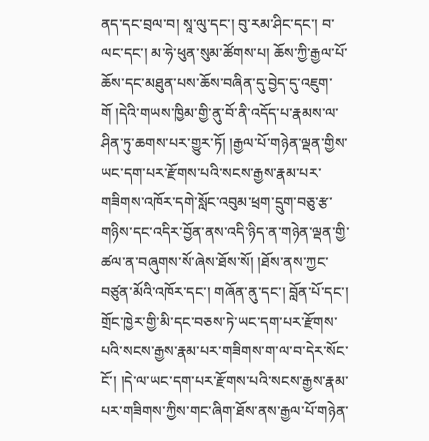ནད་དང་བྲལ་བ། སཱ་ལུ་དང་། བུ་རམ་ཤིང་དང་། བ་ལང་དང་། མ་ཧེ་ཕུན་སུམ་ཚོགས་པ། ཆོས་ཀྱི་རྒྱལ་པོ་ཆོས་དང་མཐུན་པས་ཆོས་བཞིན་དུ་བྱེད་དུ་འཇུག་གོ །དེའི་གཡས་ཁྱིམ་གྱི་ནུ་བོ་ནི་འདོད་པ་རྣམས་ལ་ཤིན་ཏུ་ཆགས་པར་གྱུར་ཏོ། །རྒྱལ་པོ་གཉེན་ལྡན་གྱིས་ཡང་དག་པར་རྫོགས་པའི་སངས་རྒྱས་རྣམ་པར་གཟིགས་འཁོར་དགེ་སློང་འབུམ་ཕྲག་དྲུག་བཅུ་རྩ་གཉིས་དང་འདིར་བྱོན་ནས་འདི་ཉིད་ན་གཉེན་ལྡན་གྱི་ཚལ་ན་བཞུགས་སོ་ཞེས་ཐོས་སོ། །ཐོས་ནས་ཀྱང་བཙུན་མོའི་འཁོར་དང་། གཞོན་ནུ་དང་། བློན་པོ་དང་། གྲོང་ཁྱེར་གྱི་མི་དང་བཅས་ཏེ་ཡང་དག་པར་རྫོགས་པའི་སངས་རྒྱས་རྣམ་པར་གཟིགས་ག་ལ་བ་དེར་སོང་ངོ་། །དེ་ལ་ཡང་དག་པར་རྫོགས་པའི་སངས་རྒྱས་རྣམ་པར་གཟིགས་ཀྱིས་གང་ཞིག་ཐོས་ནས་རྒྱལ་པོ་གཉེན་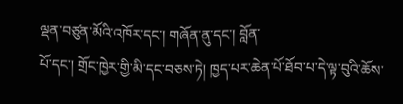ལྡན་བཙུན་མོའི་འཁོར་དང་། གཞོན་ནུ་དང་། བློན་
པོ་དང་། གྲོང་ཁྱེར་གྱི་མི་དང་བཅས་ཏེ། ཁྱད་པར་ཆེན་པོ་ཐོབ་པ་དེ་ལྟ་བུའི་ཆོས་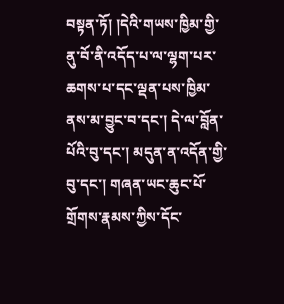བསྟན་ཏོ། །དེའི་གཡས་ཁྱིམ་གྱི་ནུ་བོ་ནི་འདོད་པ་ལ་ལྷག་པར་ཆགས་པ་དང་ལྡན་པས་ཁྱིམ་ནས་མ་བྱུང་བ་དང་། དེ་ལ་བློན་པོའི་བུ་དང་། མདུན་ན་འདོན་གྱི་བུ་དང་། གཞན་ཡང་ཆུང་པོ་གྲོགས་རྣམས་ཀྱིས་དོང་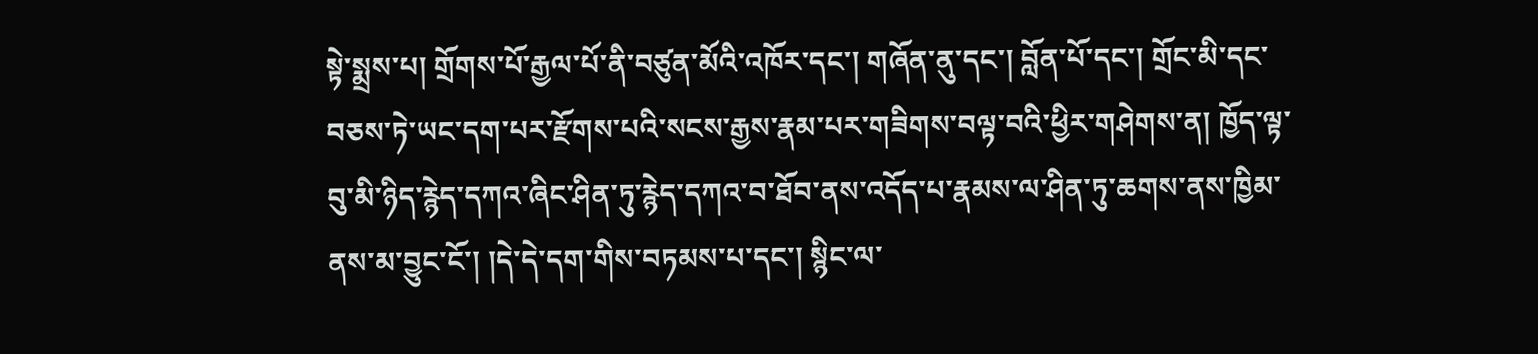སྟེ་སྨྲས་པ། གྲོགས་པོ་རྒྱལ་པོ་ནི་བཙུན་མོའི་འཁོར་དང་། གཞོན་ནུ་དང་། བློན་པོ་དང་། གྲོང་མི་དང་བཅས་ཏེ་ཡང་དག་པར་རྫོགས་པའི་སངས་རྒྱས་རྣམ་པར་གཟིགས་བལྟ་བའི་ཕྱིར་གཤེགས་ན། ཁྱོད་ལྟ་བུ་མི་ཉིད་རྙེད་དཀའ་ཞིང་ཤིན་ཏུ་རྙེད་དཀའ་བ་ཐོབ་ནས་འདོད་པ་རྣམས་ལ་ཤིན་ཏུ་ཆགས་ནས་ཁྱིམ་ནས་མ་བྱུང་ངོ་། །དེ་དེ་དག་གིས་བཏམས་པ་དང་། སྙིང་ལ་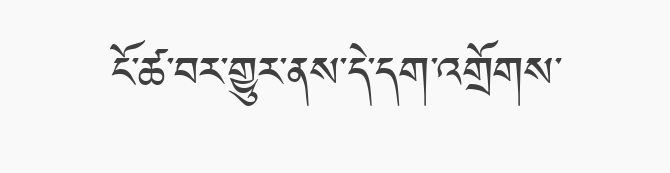ངོ་ཚ་བར་གྱུར་ནས་དེ་དག་འགྲོགས་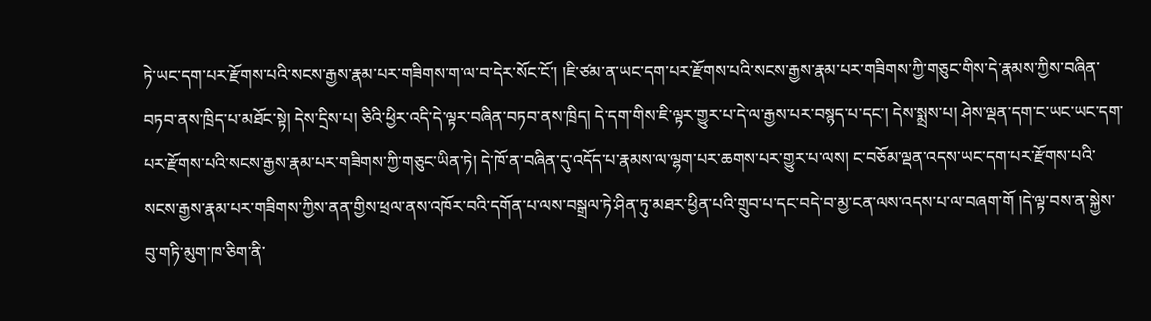ཏེ་ཡང་དག་པར་རྫོགས་པའི་སངས་རྒྱས་རྣམ་པར་གཟིགས་ག་ལ་བ་དེར་སོང་ངོ་། །ཇི་ཙམ་ན་ཡང་དག་པར་རྫོགས་པའི་སངས་རྒྱས་རྣམ་པར་གཟིགས་ཀྱི་གཅུང་གིས་དེ་རྣམས་ཀྱིས་བཞིན་བཏབ་ནས་ཁྲིད་པ་མཐོང་སྟེ། དེས་དྲིས་པ། ཅིའི་ཕྱིར་འདི་དེ་ལྟར་བཞིན་བཏབ་ནས་ཁྲིད། དེ་དག་གིས་ཇི་ལྟར་གྱུར་པ་དེ་ལ་རྒྱས་པར་བསྙད་པ་དང་། དེས་སྨྲས་པ། ཤེས་ལྡན་དག་ང་ཡང་ཡང་དག་པར་རྫོགས་པའི་སངས་རྒྱས་རྣམ་པར་གཟིགས་ཀྱི་གཅུང་ཡིན་ཏེ། དེ་ཁོ་ན་བཞིན་དུ་འདོད་པ་རྣམས་ལ་ལྷག་པར་ཆགས་པར་གྱུར་པ་ལས། ང་བཅོམ་ལྡན་འདས་ཡང་དག་པར་རྫོགས་པའི་སངས་རྒྱས་རྣམ་པར་གཟིགས་ཀྱིས་ནན་གྱིས་ཕྲལ་ནས་འཁོར་བའི་དགོན་པ་ལས་བསྒྲལ་ཏེ་ཤིན་ཏུ་མཐར་ཕྱིན་པའི་གྲུབ་པ་དང་བདེ་བ་མྱ་ངན་ལས་འདས་པ་ལ་བཞག་གོ །དེ་ལྟ་བས་ན་སྐྱེས་བུ་གཏི་མུག་ཁ་ཅིག་ནི་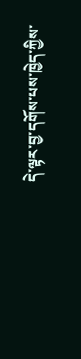དེ་ལྟར་བྱ་དགོས་པས་ཁྱེད་ཀྱིས་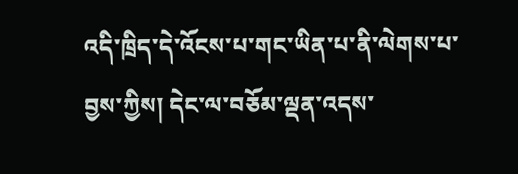འདི་ཁྲིད་དེ་འོངས་པ་གང་ཡིན་པ་ནི་ལེགས་པ་བྱས་ཀྱིས། དེང་ལ་བཅོམ་ལྡན་འདས་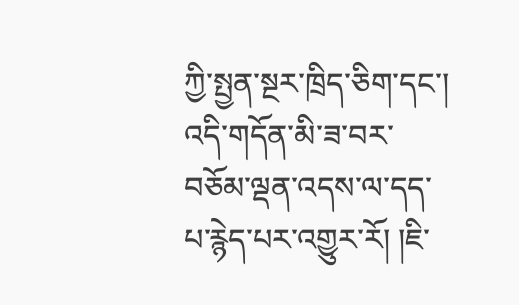ཀྱི་སྤྱན་སྔར་ཁྲིད་ཅིག་དང་། འདི་གདོན་མི་ཟ་བར་བཅོམ་ལྡན་འདས་ལ་དད་པ་རྙེད་པར་འགྱུར་རོ། །ཇི་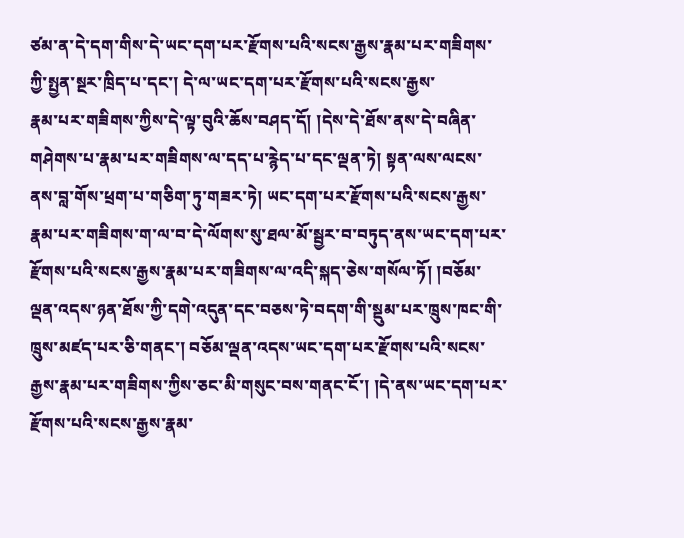ཙམ་ན་དེ་དག་གིས་དེ་ཡང་དག་པར་རྫོགས་པའི་སངས་རྒྱས་རྣམ་པར་གཟིགས་ཀྱི་སྤྱན་སྔར་ཁྲིད་པ་དང་། དེ་ལ་ཡང་དག་པར་རྫོགས་པའི་སངས་རྒྱས་
རྣམ་པར་གཟིགས་ཀྱིས་དེ་ལྟ་བུའི་ཆོས་བཤད་དོ། །དེས་དེ་ཐོས་ནས་དེ་བཞིན་གཤེགས་པ་རྣམ་པར་གཟིགས་ལ་དད་པ་རྙེད་པ་དང་ལྡན་ཏེ། སྟན་ལས་ལངས་ནས་བླ་གོས་ཕྲག་པ་གཅིག་ཏུ་གཟར་ཏེ། ཡང་དག་པར་རྫོགས་པའི་སངས་རྒྱས་རྣམ་པར་གཟིགས་ག་ལ་བ་དེ་ལོགས་སུ་ཐལ་མོ་སྦྱར་བ་བཏུད་ནས་ཡང་དག་པར་རྫོགས་པའི་སངས་རྒྱས་རྣམ་པར་གཟིགས་ལ་འདི་སྐད་ཅེས་གསོལ་ཏོ། །བཅོམ་ལྡན་འདས་ཉན་ཐོས་ཀྱི་དགེ་འདུན་དང་བཅས་ཏེ་བདག་གི་སྡུམ་པར་ཁྲུས་ཁང་གི་ཁྲུས་མཛད་པར་ཅི་གནང་། བཅོམ་ལྡན་འདས་ཡང་དག་པར་རྫོགས་པའི་སངས་རྒྱས་རྣམ་པར་གཟིགས་ཀྱིས་ཅང་མི་གསུང་བས་གནང་ངོ་། །དེ་ནས་ཡང་དག་པར་རྫོགས་པའི་སངས་རྒྱས་རྣམ་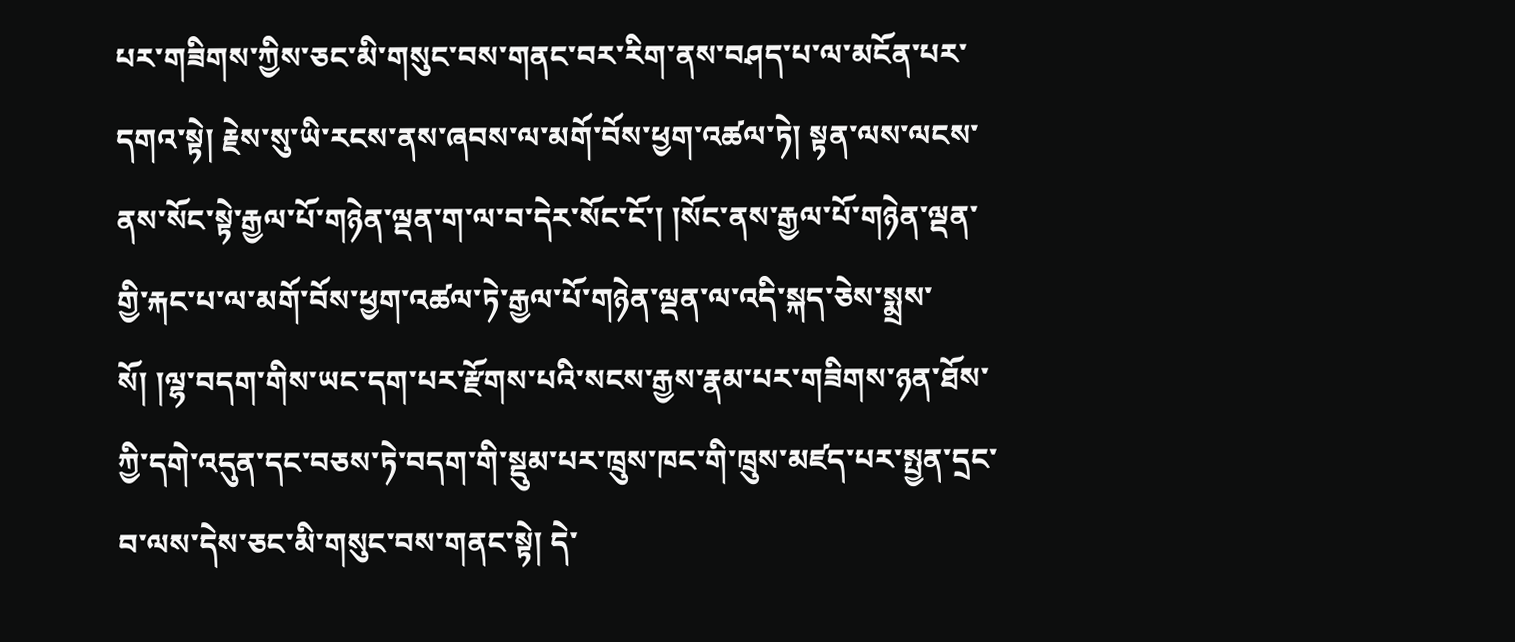པར་གཟིགས་ཀྱིས་ཅང་མི་གསུང་བས་གནང་བར་རིག་ནས་བཤད་པ་ལ་མངོན་པར་དགའ་སྟེ། རྗེས་སུ་ཡི་རངས་ནས་ཞབས་ལ་མགོ་བོས་ཕྱག་འཚལ་ཏེ། སྟན་ལས་ལངས་ནས་སོང་སྟེ་རྒྱལ་པོ་གཉེན་ལྡན་ག་ལ་བ་དེར་སོང་ངོ་། །སོང་ནས་རྒྱལ་པོ་གཉེན་ལྡན་གྱི་རྐང་པ་ལ་མགོ་བོས་ཕྱག་འཚལ་ཏེ་རྒྱལ་པོ་གཉེན་ལྡན་ལ་འདི་སྐད་ཅེས་སྨྲས་སོ། །ལྷ་བདག་གིས་ཡང་དག་པར་རྫོགས་པའི་སངས་རྒྱས་རྣམ་པར་གཟིགས་ཉན་ཐོས་ཀྱི་དགེ་འདུན་དང་བཅས་ཏེ་བདག་གི་སྡུམ་པར་ཁྲུས་ཁང་གི་ཁྲུས་མཛད་པར་སྤྱན་དྲང་བ་ལས་དེས་ཅང་མི་གསུང་བས་གནང་སྟེ། དེ་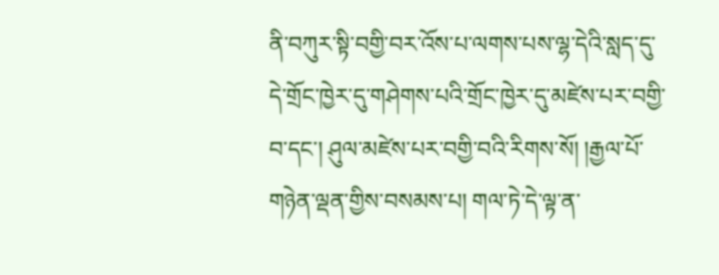ནི་བཀུར་སྟི་བགྱི་བར་འོས་པ་ལགས་པས་ལྷ་དེའི་སླད་དུ་དེ་གྲོང་ཁྱེར་དུ་གཤེགས་པའི་གྲོང་ཁྱེར་དུ་མཛེས་པར་བགྱི་བ་དང་། ཤུལ་མཛེས་པར་བགྱི་བའི་རིགས་སོ། །རྒྱལ་པོ་གཉེན་ལྡན་གྱིས་བསམས་པ། གལ་ཏེ་དེ་ལྟ་ན་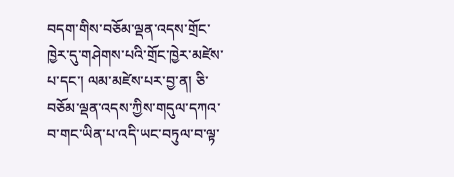བདག་གིས་བཅོམ་ལྡན་འདས་གྲོང་ཁྱེར་དུ་གཤེགས་པའི་གྲོང་ཁྱེར་མཛེས་པ་དང་། ལམ་མཛེས་པར་བྱ་ན། ཅི་བཅོམ་ལྡན་འདས་ཀྱིས་གདུལ་དཀའ་བ་གང་ཡིན་པ་འདི་ཡང་བཏུལ་བ་ལྟ་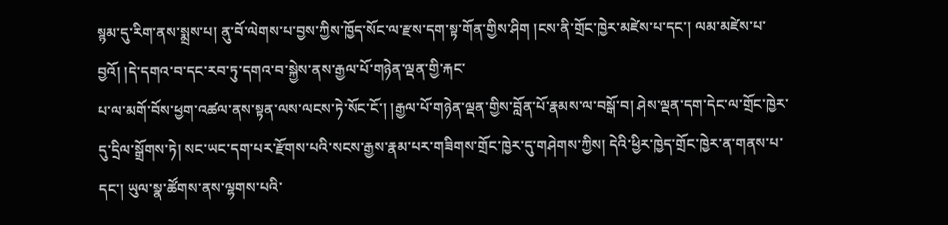སྙམ་དུ་རིག་ནས་སྨྲས་པ། ནུ་བོ་ལེགས་པ་བྱས་ཀྱིས་ཁྱོད་སོང་ལ་རྫས་དག་སྟ་གོན་གྱིས་ཤིག །ངས་ནི་གྲོང་ཁྱེར་མཛེས་པ་དང་། ལམ་མཛེས་པ་བྱའོ། །དེ་དགའ་བ་དང་རབ་ཏུ་དགའ་བ་སྐྱེས་ནས་རྒྱལ་པོ་གཉེན་ལྡན་གྱི་རྐང་
པ་ལ་མགོ་བོས་ཕྱག་འཚལ་ནས་སྟན་ལས་ལངས་ཏེ་སོང་ངོ་། །རྒྱལ་པོ་གཉེན་ལྡན་གྱིས་བློན་པོ་རྣམས་ལ་བསྒོ་བ། ཤེས་ལྡན་དག་དེང་ལ་གྲོང་ཁྱེར་དུ་དྲིལ་སྒྲོགས་ཏེ། སང་ཡང་དག་པར་རྫོགས་པའི་སངས་རྒྱས་རྣམ་པར་གཟིགས་གྲོང་ཁྱེར་དུ་གཤེགས་ཀྱིས། དེའི་ཕྱིར་ཁྱེད་གྲོང་ཁྱེར་ན་གནས་པ་དང་། ཡུལ་སྣ་ཚོགས་ནས་ལྷགས་པའི་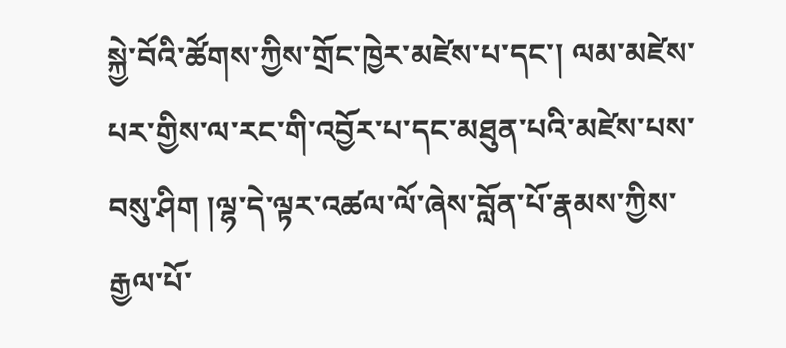སྐྱེ་བོའི་ཚོགས་ཀྱིས་གྲོང་ཁྱེར་མཛེས་པ་དང་། ལམ་མཛེས་པར་གྱིས་ལ་རང་གི་འབྱོར་པ་དང་མཐུན་པའི་མཛེས་པས་བསུ་ཤིག །ལྷ་དེ་ལྟར་འཚལ་ལོ་ཞེས་བློན་པོ་རྣམས་ཀྱིས་རྒྱལ་པོ་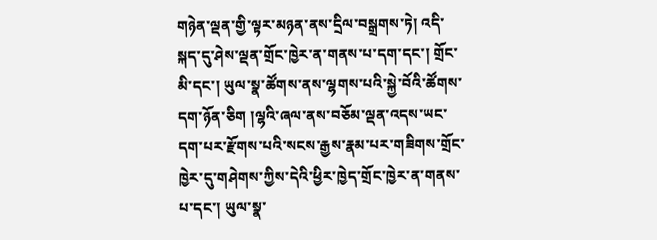གཉེན་ལྡན་གྱི་ལྟར་མཉན་ནས་དྲིལ་བསྒྲགས་ཏེ། འདི་སྐད་དུ་ཤེས་ལྡན་གྲོང་ཁྱེར་ན་གནས་པ་དག་དང་། གྲོང་མི་དང་། ཡུལ་སྣ་ཚོགས་ནས་ལྷགས་པའི་སྐྱེ་བོའི་ཚོགས་དག་ཉོན་ཅིག །ལྷའི་ཞལ་ནས་བཅོམ་ལྡན་འདས་ཡང་དག་པར་རྫོགས་པའི་སངས་རྒྱས་རྣམ་པར་གཟིགས་གྲོང་ཁྱེར་དུ་གཤེགས་ཀྱིས་དེའི་ཕྱིར་ཁྱེད་གྲོང་ཁྱེར་ན་གནས་པ་དང་། ཡུལ་སྣ་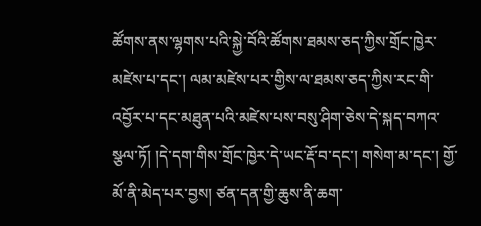ཚོགས་ནས་ལྷགས་པའི་སྐྱེ་བོའི་ཚོགས་ཐམས་ཅད་ཀྱིས་གྲོང་ཁྱེར་མཛེས་པ་དང་། ལམ་མཛེས་པར་གྱིས་ལ་ཐམས་ཅད་ཀྱིས་རང་གི་འབྱོར་པ་དང་མཐུན་པའི་མཛེས་པས་བསུ་ཤིག་ཅེས་དེ་སྐད་བཀའ་སྩལ་ཏོ། །དེ་དག་གིས་གྲོང་ཁྱེར་དེ་ཡང་རྡོ་བ་དང་། གསེག་མ་དང་། གྱོ་མོ་ནི་མེད་པར་བྱས། ཙན་དན་གྱི་ཆུས་ནི་ཆག་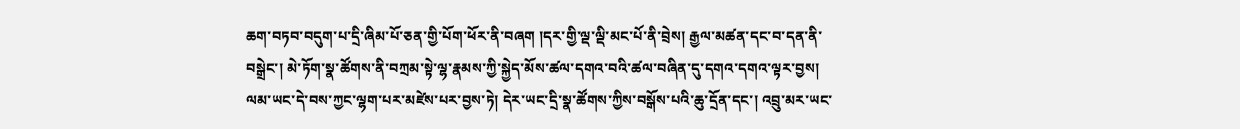ཆག་བཏབ་བདུག་པ་དྲི་ཞིམ་པོ་ཅན་གྱི་པོག་ཕོར་ནི་བཞག །དར་གྱི་ལྡ་ལྡི་མང་པོ་ནི་བྲེས། རྒྱལ་མཚན་དང་བ་དན་ནི་བསྒྲེང་། མེ་ཏོག་སྣ་ཚོགས་ནི་བཀྲམ་སྟེ་ལྷ་རྣམས་ཀྱི་སྐྱེད་མོས་ཚལ་དགའ་བའི་ཚལ་བཞིན་དུ་དགའ་དགའ་ལྟར་བྱས། ལམ་ཡང་དེ་བས་ཀྱང་ལྷག་པར་མཛེས་པར་བྱས་ཏེ། དེར་ཡང་དྲི་སྣ་ཚོགས་ཀྱིས་བསྒོས་པའི་ཆུ་དྲོན་དང་། འབྲུ་མར་ཡང་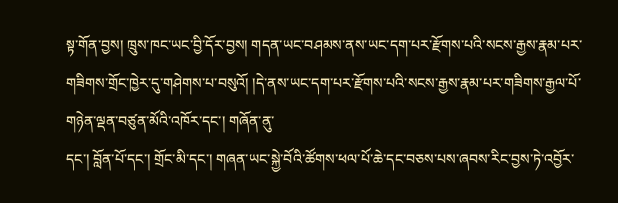སྟ་གོན་བྱས། ཁྲུས་ཁང་ཡང་བྱི་དོར་བྱས། གདན་ཡང་བཤམས་ནས་ཡང་དག་པར་རྫོགས་པའི་སངས་རྒྱས་རྣམ་པར་གཟིགས་གྲོང་ཁྱེར་དུ་གཤེགས་པ་བསུའོ། །དེ་ནས་ཡང་དག་པར་རྫོགས་པའི་སངས་རྒྱས་རྣམ་པར་གཟིགས་རྒྱལ་པོ་གཉེན་ལྡན་བཙུན་མོའི་འཁོར་དང་། གཞོན་ནུ་
དང་། བློན་པོ་དང་། གྲོང་མི་དང་། གཞན་ཡང་སྐྱེ་བོའི་ཚོགས་ཕལ་པོ་ཆེ་དང་བཅས་པས་ཞབས་རིང་བྱས་ཏེ་འབྱོར་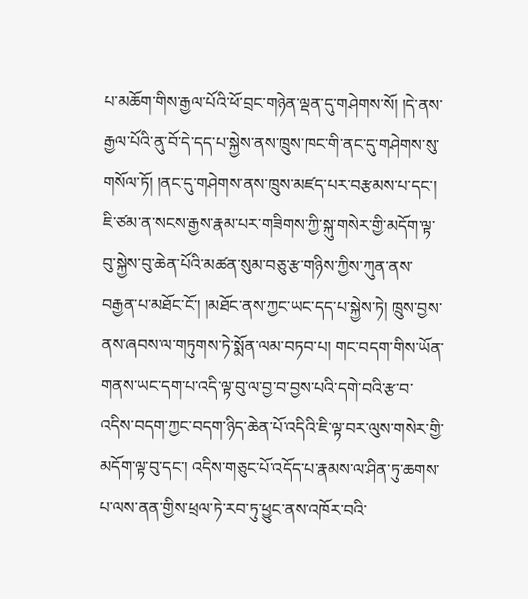པ་མཆོག་གིས་རྒྱལ་པོའི་ཕོ་བྲང་གཉེན་ལྡན་དུ་གཤེགས་སོ། །དེ་ནས་རྒྱལ་པོའི་ནུ་བོ་དེ་དད་པ་སྐྱེས་ནས་ཁྲུས་ཁང་གི་ནང་དུ་གཤེགས་སུ་གསོལ་ཏོ། །ནང་དུ་གཤེགས་ནས་ཁྲུས་མཛད་པར་བརྩམས་པ་དང་། ཇི་ཙམ་ན་སངས་རྒྱས་རྣམ་པར་གཟིགས་ཀྱི་སྐུ་གསེར་གྱི་མདོག་ལྟ་བུ་སྐྱེས་བུ་ཆེན་པོའི་མཚན་སུམ་བཅུ་རྩ་གཉིས་ཀྱིས་ཀུན་ནས་བརྒྱན་པ་མཐོང་ངོ་། །མཐོང་ནས་ཀྱང་ཡང་དད་པ་སྐྱེས་ཏེ། ཁྲུས་བྱས་ནས་ཞབས་ལ་གཏུགས་ཏེ་སྨོན་ལམ་བཏབ་པ། གང་བདག་གིས་ཡོན་གནས་ཡང་དག་པ་འདི་ལྟ་བུ་ལ་བྱ་བ་བྱས་པའི་དགེ་བའི་རྩ་བ་འདིས་བདག་ཀྱང་བདག་ཉིད་ཆེན་པོ་འདིའི་ཇི་ལྟ་བར་ལུས་གསེར་གྱི་མདོག་ལྟ་བུ་དང་། འདིས་གཅུང་པོ་འདོད་པ་རྣམས་ལ་ཤིན་ཏུ་ཆགས་པ་ལས་ནན་གྱིས་ཕྲལ་ཏེ་རབ་ཏུ་ཕྱུང་ནས་འཁོར་བའི་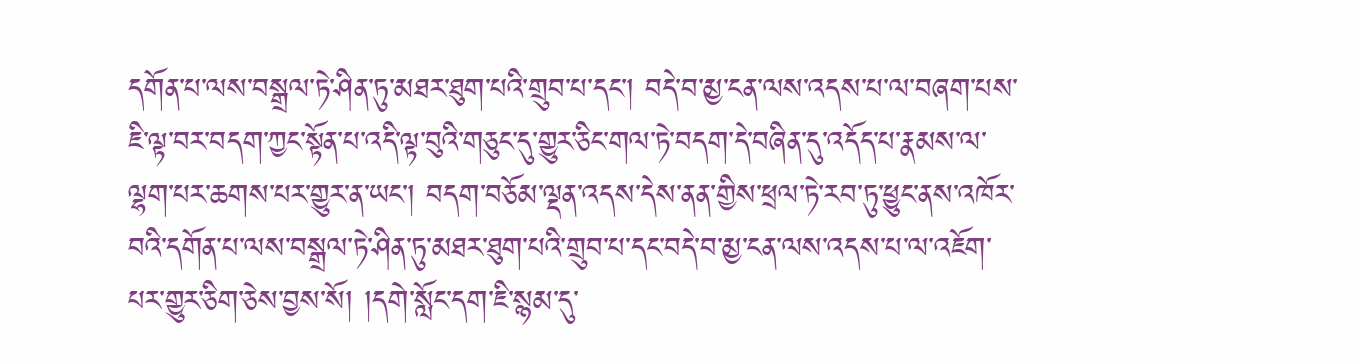དགོན་པ་ལས་བསྒྲལ་ཏེ་ཤིན་ཏུ་མཐར་ཐུག་པའི་གྲུབ་པ་དང་། བདེ་བ་མྱ་ངན་ལས་འདས་པ་ལ་བཞག་པས་ཇི་ལྟ་བར་བདག་ཀྱང་སྟོན་པ་འདི་ལྟ་བུའི་གཅུང་དུ་གྱུར་ཅིང་གལ་ཏེ་བདག་དེ་བཞིན་དུ་འདོད་པ་རྣམས་ལ་ལྷག་པར་ཆགས་པར་གྱུར་ན་ཡང་། བདག་བཅོམ་ལྡན་འདས་དེས་ནན་གྱིས་ཕྲལ་ཏེ་རབ་ཏུ་ཕྱུང་ནས་འཁོར་བའི་དགོན་པ་ལས་བསྒྲལ་ཏེ་ཤིན་ཏུ་མཐར་ཐུག་པའི་གྲུབ་པ་དང་བདེ་བ་མྱ་ངན་ལས་འདས་པ་ལ་འཇོག་པར་གྱུར་ཅིག་ཅེས་བྱས་སོ། །དགེ་སློང་དག་ཇི་སྙམ་དུ་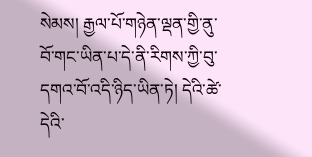སེམས། རྒྱལ་པོ་གཉེན་ལྡན་གྱི་ནུ་བོ་གང་ཡིན་པ་དེ་ནི་རིགས་ཀྱི་བུ་དགའ་བོ་འདི་ཉིད་ཡིན་ཏེ། དེའི་ཚེ་དེའི་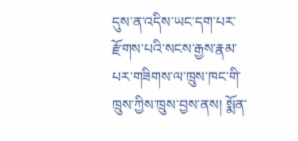དུས་ན་འདིས་ཡང་དག་པར་རྫོགས་པའི་སངས་རྒྱས་རྣམ་པར་གཟིགས་ལ་ཁྲུས་ཁང་གི་ཁྲུས་ཀྱིས་ཁྲུས་བྱས་ནས། སྨོན་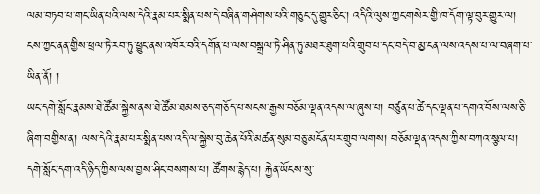ལམ་བཏབ་པ་གང་ཡིན་པའི་ལས་དེའི་རྣམ་པར་སྨིན་པས་དེ་བཞིན་གཤེགས་པའི་གཅུང་དུ་གྱུར་ཅིང་། འདིའི་ལུས་ཀྱང་གསེར་གྱི་ཁ་དོག་ལྟ་བུར་གྱུར་ལ། ངས་ཀྱང་ནན་གྱིས་ཕྲལ་ཏེ་རབ་ཏུ་ཕྱུང་ནས་འཁོར་བའི་དགོན་པ་ལས་བསྒྲལ་ཏེ་ཤིན་ཏུ་མཐར་ཐུག་པའི་གྲུབ་པ་དང་བདེ་བ་མྱ་ངན་ལས་འདས་པ་ལ་བཞག་པ་ཡིན་ནོ། །
ཡང་དགེ་སློང་རྣམས་ཐེ་ཚོམ་སྐྱེས་ནས་ཐེ་ཚོམ་ཐམས་ཅད་གཅོད་པ་སངས་རྒྱས་བཅོམ་ལྡན་འདས་ལ་ཞུས་པ། བཙུན་པ་ཚེ་དང་ལྡན་པ་དགའ་བོས་ལས་ཅི་ཞིག་བགྱིས་ན། ལས་དེའི་རྣམ་པར་སྨིན་པས་འདི་ལ་སྐྱེས་བུ་ཆེན་པོའི་མཚན་སུམ་བཅུ་མངོན་པར་གྲུབ་ལགས། བཅོམ་ལྡན་འདས་ཀྱིས་བཀའ་སྩལ་པ། དགེ་སློང་དག་འདི་ཉིད་ཀྱིས་ལས་བྱས་ཤིང་བསགས་པ། ཚོགས་རྙེད་པ། རྐྱེན་ཡོངས་སུ་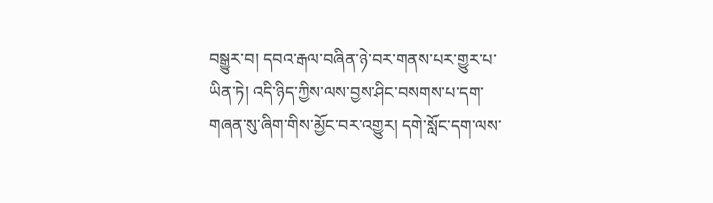བསྒྱུར་བ། དབའ་རྒལ་བཞིན་ཉེ་བར་གནས་པར་གྱུར་པ་ཡིན་ཏེ། འདི་ཉིད་ཀྱིས་ལས་བྱས་ཤིང་བསགས་པ་དག་གཞན་སུ་ཞིག་གིས་མྱོང་བར་འགྱུར། དགེ་སློང་དག་ལས་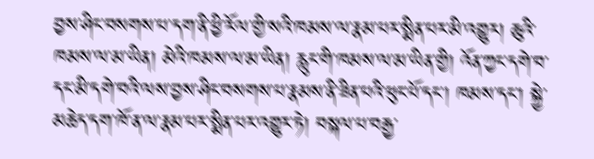བྱས་ཤིང་བསགས་པ་དག་ནི་ཕྱི་རོལ་གྱི་སའི་ཁམས་ལ་རྣམ་པར་སྨིན་པར་མི་འགྱུར། ཆུའི་ཁམས་ལ་མ་ཡིན། མེའི་ཁམས་ལ་མ་ཡིན། རླུང་གི་ཁམས་ལ་མ་ཡིན་གྱི། འོན་ཀྱང་དགེ་བ་དང་མི་དགེ་བའི་ལས་བྱས་ཤིང་བསགས་པ་རྣམས་ནི་ཟིན་པའི་ཕུང་པོ་དང་། ཁམས་དང་། སྐྱེ་མཆེད་དག་ཁོ་ན་ལ་རྣམ་པར་སྨིན་པར་འགྱུར་ཏེ། བསྐལ་པ་བརྒྱ་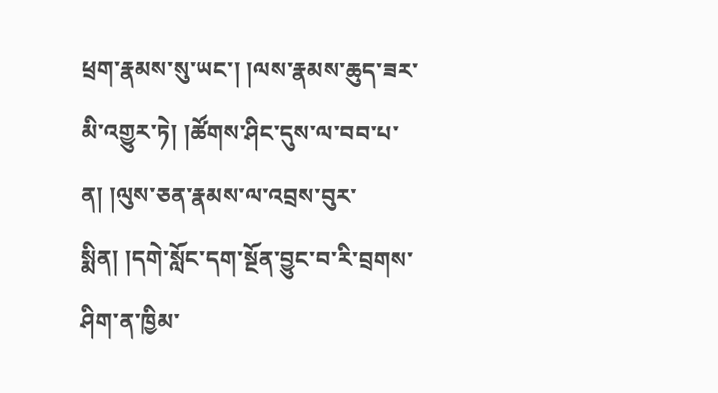ཕྲག་རྣམས་སུ་ཡང་། །ལས་རྣམས་ཆུད་ཟར་མི་འགྱུར་ཏེ། །ཚོགས་ཤིང་དུས་ལ་བབ་པ་ན། །ལུས་ཅན་རྣམས་ལ་འབྲས་བུར་སྨིན། །དགེ་སློང་དག་སྔོན་བྱུང་བ་རི་བྲགས་ཤིག་ན་ཁྱིམ་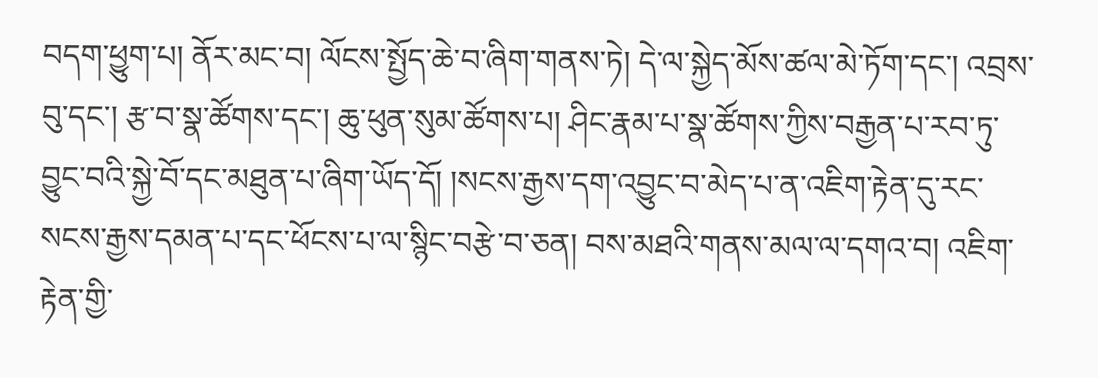བདག་ཕྱུག་པ། ནོར་མང་བ། ལོངས་སྤྱོད་ཆེ་བ་ཞིག་གནས་ཏེ། དེ་ལ་སྐྱེད་མོས་ཚལ་མེ་ཏོག་དང་། འབྲས་བུ་དང་། རྩ་བ་སྣ་ཚོགས་དང་། ཆུ་ཕུན་སུམ་ཚོགས་པ། ཤིང་རྣམ་པ་སྣ་ཚོགས་ཀྱིས་བརྒྱན་པ་རབ་ཏུ་བྱུང་བའི་སྐྱེ་བོ་དང་མཐུན་པ་ཞིག་ཡོད་དོ། །སངས་རྒྱས་དག་འབྱུང་བ་མེད་པ་ན་འཇིག་རྟེན་དུ་རང་སངས་རྒྱས་དམན་པ་དང་ཕོངས་པ་ལ་སྙིང་བརྩེ་བ་ཅན། བས་མཐའི་གནས་མལ་ལ་དགའ་བ། འཇིག་རྟེན་གྱི་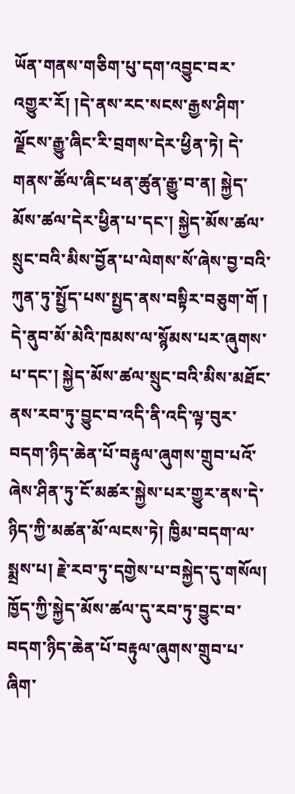ཡོན་གནས་གཅིག་པུ་དག་འབྱུང་བར་འགྱུར་རོ། །དེ་ནས་རང་སངས་རྒྱས་ཤིག་ལྗོངས་རྒྱུ་ཞིང་རི་བྲགས་དེར་ཕྱིན་ཏེ། དེ་གནས་ཚོལ་ཞིང་ཕན་ཚུན་རྒྱུ་བ་ན། སྐྱེད་མོས་ཚལ་དེར་ཕྱིན་པ་དང་། སྐྱེད་མོས་ཚལ་སྲུང་བའི་མིས་བྱོན་པ་ལེགས་སོ་ཞེས་བྱ་བའི་ཀུན་ཏུ་སྤྱོད་པས་སྤྱད་ནས་བསྟིར་བཅུག་གོ །
དེ་ནུབ་མོ་མེའི་ཁམས་ལ་སྙོམས་པར་ཞུགས་པ་དང་། སྐྱེད་མོས་ཚལ་སྲུང་བའི་མིས་མཐོང་ནས་རབ་ཏུ་བྱུང་བ་འདི་ནི་འདི་ལྟ་བུར་བདག་ཉིད་ཆེན་པོ་བརྟུལ་ཞུགས་གྲུབ་པའོ་ཞེས་ཤིན་ཏུ་ངོ་མཚར་སྐྱེས་པར་གྱུར་ནས་དེ་ཉིད་ཀྱི་མཚན་མོ་ལངས་ཏེ། ཁྱིམ་བདག་ལ་སྨྲས་པ། རྗེ་རབ་ཏུ་དགྱེས་པ་བསྐྱེད་དུ་གསོལ། ཁྱོད་ཀྱི་སྐྱེད་མོས་ཚལ་དུ་རབ་ཏུ་བྱུང་བ་བདག་ཉིད་ཆེན་པོ་བརྟུལ་ཞུགས་གྲུབ་པ་ཞིག་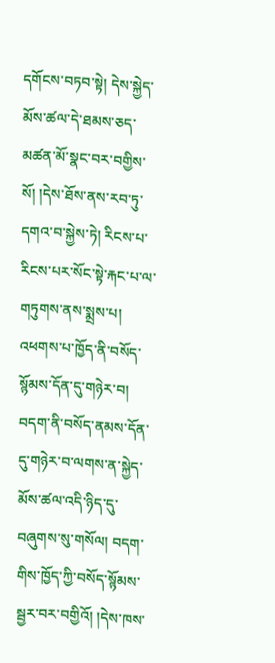དགོངས་བཏབ་སྟེ། དེས་སྐྱེད་མོས་ཚལ་དེ་ཐམས་ཅད་མཚན་མོ་སྣང་བར་བགྱིས་སོ། །དེས་ཐོས་ནས་རབ་ཏུ་དགའ་བ་སྐྱེས་ཏེ། རིངས་པ་རིངས་པར་སོང་སྟེ་རྐང་པ་ལ་གཏུགས་ནས་སྨྲས་པ། འཕགས་པ་ཁྱོད་ནི་བསོད་སྙོམས་དོན་དུ་གཉེར་བ། བདག་ནི་བསོད་ནམས་དོན་དུ་གཉེར་བ་ལགས་ན་སྐྱེད་མོས་ཚལ་འདི་ཉིད་དུ་བཞུགས་སུ་གསོལ། བདག་གིས་ཁྱོད་ཀྱི་བསོད་སྙོམས་སྦྱར་བར་བགྱིའོ། །དེས་ཁས་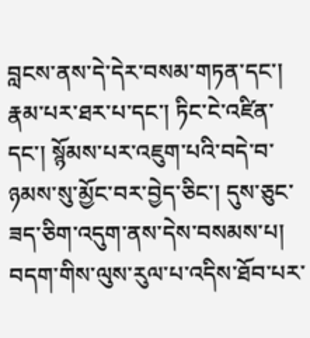བླངས་ནས་དེ་དེར་བསམ་གཏན་དང་། རྣམ་པར་ཐར་པ་དང་། ཏིང་ངེ་འཛིན་དང་། སྙོམས་པར་འཇུག་པའི་བདེ་བ་ཉམས་སུ་མྱོང་བར་བྱེད་ཅིང་། དུས་ཅུང་ཟད་ཅིག་འདུག་ནས་དེས་བསམས་པ། བདག་གིས་ལུས་རུལ་པ་འདིས་ཐོབ་པར་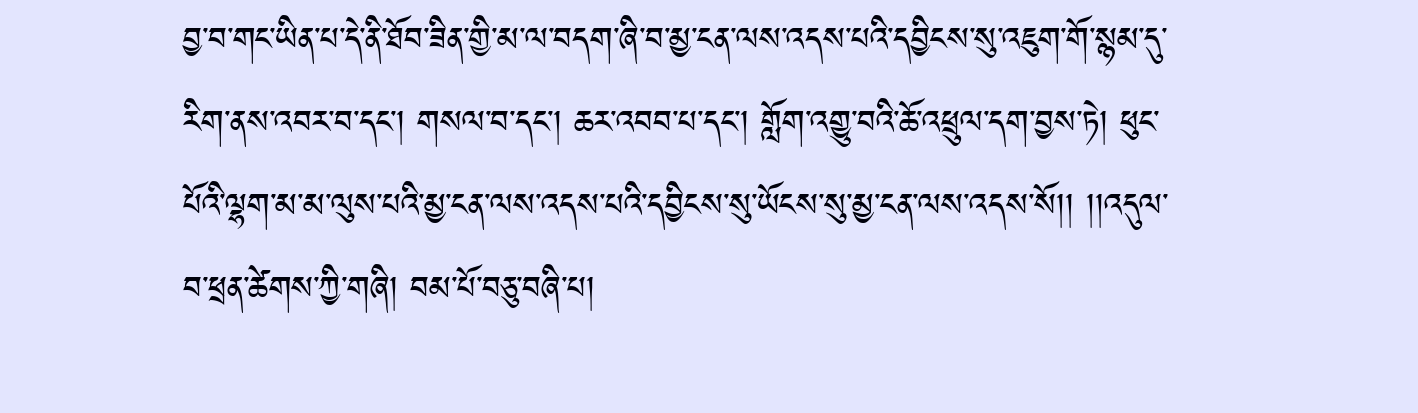བྱ་བ་གང་ཡིན་པ་དེ་ནི་ཐོབ་ཟིན་གྱི་མ་ལ་བདག་ཞི་བ་མྱ་ངན་ལས་འདས་པའི་དབྱིངས་སུ་འཇུག་གོ་སྙམ་དུ་རིག་ནས་འབར་བ་དང་། གསལ་བ་དང་། ཆར་འབབ་པ་དང་། གློག་འགྱུ་བའི་ཆོ་འཕྲུལ་དག་བྱས་ཏེ། ཕུང་པོའི་ལྷག་མ་མ་ལུས་པའི་མྱ་ངན་ལས་འདས་པའི་དབྱིངས་སུ་ཡོངས་སུ་མྱ་ངན་ལས་འདས་སོ།། །།འདུལ་བ་ཕྲན་ཚེགས་ཀྱི་གཞི། བམ་པོ་བཅུ་བཞི་པ།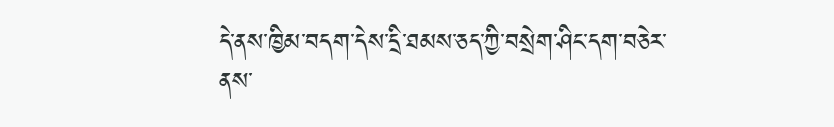དེ་ནས་ཁྱིམ་བདག་དེས་དྲི་ཐམས་ཅད་ཀྱི་བསྲེག་ཤིང་དག་བཅེར་ནས་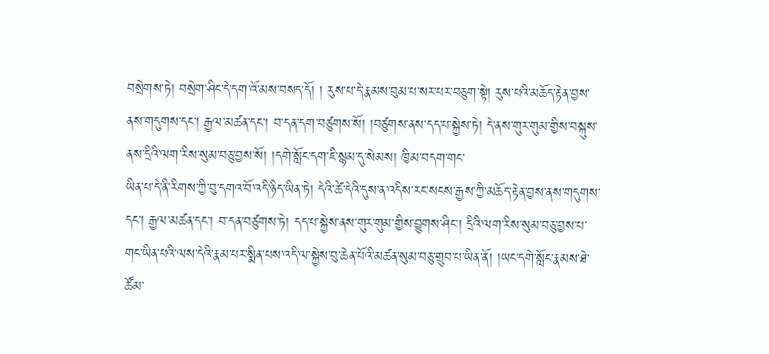བསྲེགས་ཏེ། བསྲེག་ཤིང་དེ་དག་འོ་མས་བསད་དོ། ། རུས་པ་དེ་རྣམས་བུམ་པ་སར་པར་བཅུག་སྟེ། རུས་པའི་མཆོད་རྟེན་བྱས་ནས་གདུགས་དང་། རྒྱལ་མཚན་དང་། བ་དན་དག་བཙུགས་སོ། །བཙུགས་ནས་དད་པ་སྐྱེས་ཏེ། དེ་ནས་གུར་གུམ་གྱིས་བསྐུས་ནས་དྲིའི་ལག་རིས་སུམ་བཅུ་བྱས་སོ། །དགེ་སློང་དག་ཇི་སྙམ་དུ་སེམས། ཁྱིམ་བདག་གང་
ཡིན་པ་དེ་ནི་རིགས་ཀྱི་བུ་དགའ་བོ་འདི་ཉིད་ཡིན་ཏེ། དེའི་ཚེ་དེའི་དུས་ན་འདིས་རང་སངས་རྒྱས་ཀྱི་མཆོད་རྟེན་བྱས་ནས་གདུགས་དང་། རྒྱལ་མཚན་དང་། བ་དན་བཙུགས་ཏེ། དད་པ་སྐྱེས་ནས་གུར་གུམ་གྱིས་བྱུགས་ཤིང་། དྲིའི་ལག་རིས་སུམ་བཅུ་བྱས་པ་གང་ཡིན་པའི་ལས་དེའི་རྣམ་པར་སྨིན་པས་འདི་ལ་སྐྱེས་བུ་ཆེན་པོའི་མཚན་སུམ་བཅུ་གྲུབ་པ་ཡིན་ནོ། །ཡང་དགེ་སློང་རྣམས་ཐེ་ཚོམ་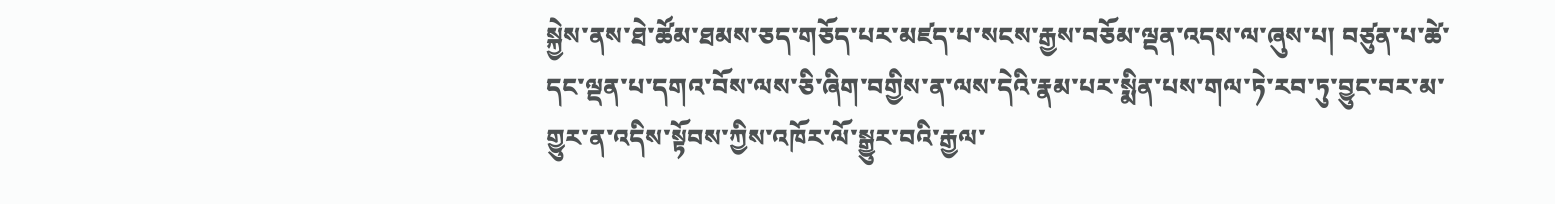སྐྱེས་ནས་ཐེ་ཚོམ་ཐམས་ཅད་གཅོད་པར་མཛད་པ་སངས་རྒྱས་བཅོམ་ལྡན་འདས་ལ་ཞུས་པ། བཙུན་པ་ཚེ་དང་ལྡན་པ་དགའ་བོས་ལས་ཅི་ཞིག་བགྱིས་ན་ལས་དེའི་རྣམ་པར་སྨིན་པས་གལ་ཏེ་རབ་ཏུ་བྱུང་བར་མ་གྱུར་ན་འདིས་སྟོབས་ཀྱིས་འཁོར་ལོ་སྒྱུར་བའི་རྒྱལ་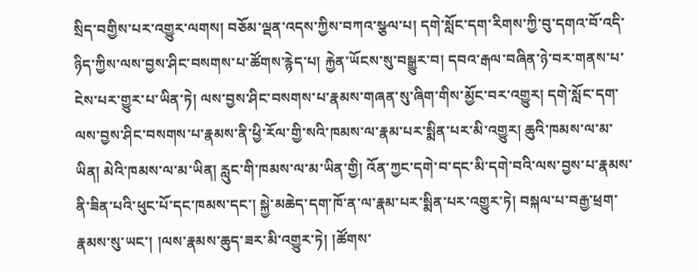སྲིད་བགྱིས་པར་འགྱུར་ལགས། བཅོམ་ལྡན་འདས་ཀྱིས་བཀའ་སྩལ་པ། དགེ་སློང་དག་རིགས་ཀྱི་བུ་དགའ་བོ་འདི་ཉིད་ཀྱིས་ལས་བྱས་ཤིང་བསགས་པ་ཚོགས་རྙེད་པ། རྐྱེན་ཡོངས་སུ་བསྒྱུར་བ། དབའ་རྒལ་བཞིན་ཉེ་བར་གནས་པ་ངེས་པར་གྱུར་པ་ཡིན་ཏེ། ལས་བྱས་ཤིང་བསགས་པ་རྣམས་གཞན་སུ་ཞིག་གིས་མྱོང་བར་འགྱུར། དགེ་སློང་དག་ལས་བྱས་ཤིང་བསགས་པ་རྣམས་ནི་ཕྱི་རོལ་གྱི་སའི་ཁམས་ལ་རྣམ་པར་སྨིན་པར་མི་འགྱུར། ཆུའི་ཁམས་ལ་མ་ཡིན། མེའི་ཁམས་ལ་མ་ཡིན། རླུང་གི་ཁམས་ལ་མ་ཡིན་གྱི། འོན་ཀྱང་དགེ་བ་དང་མི་དགེ་བའི་ལས་བྱས་པ་རྣམས་ནི་ཟིན་པའི་ཕུང་པོ་དང་ཁམས་དང་། སྐྱེ་མཆེད་དག་ཁོ་ན་ལ་རྣམ་པར་སྨིན་པར་འགྱུར་ཏེ། བསྐལ་པ་བརྒྱ་ཕྲག་རྣམས་སུ་ཡང་། །ལས་རྣམས་ཆུད་ཟར་མི་འགྱུར་ཏེ། །ཚོགས་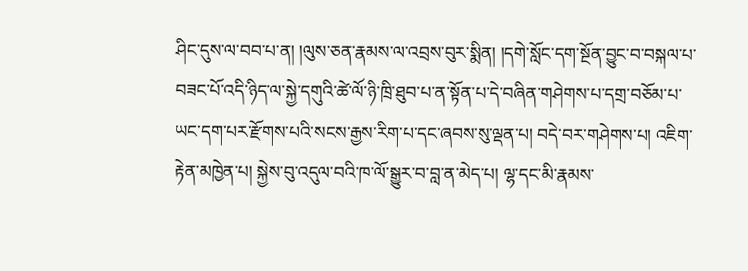ཤིང་དུས་ལ་བབ་པ་ན། །ལུས་ཅན་རྣམས་ལ་འབྲས་བུར་སྨིན། །དགེ་སློང་དག་སྔོན་བྱུང་བ་བསྐལ་པ་བཟང་པོ་འདི་ཉིད་ལ་སྐྱེ་དགུའི་ཚེ་ལོ་ཉི་ཁྲི་ཐུབ་པ་ན་སྟོན་པ་དེ་བཞིན་གཤེགས་པ་དགྲ་བཅོམ་པ་ཡང་དག་པར་རྫོགས་པའི་སངས་རྒྱས་རིག་པ་དང་ཞབས་སུ་ལྡན་པ། བདེ་བར་གཤེགས་པ། འཇིག་རྟེན་མཁྱེན་པ། སྐྱེས་བུ་འདུལ་བའི་ཁ་ལོ་སྒྱུར་བ་བླ་ན་མེད་པ། ལྷ་དང་མི་རྣམས་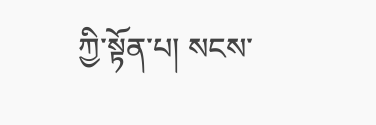ཀྱི་སྟོན་པ། སངས་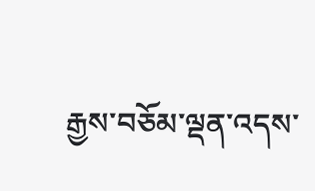རྒྱས་བཅོམ་ལྡན་འདས་